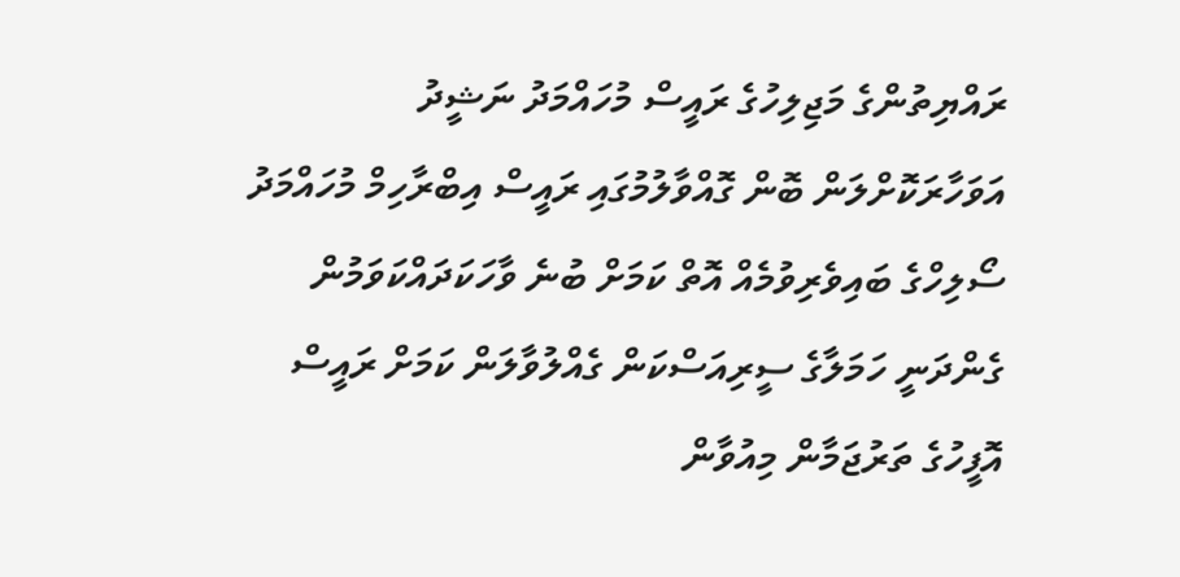ރައްޔިތުންގެ މަޖިލިހުގެ ރައީސް މުހައްމަދު ނަޝީދު އަވަހާރަކޮށްލަން ބޮން ގޮއްވާލުމުގައި ރައީސް އިބްރާހިމް މުހައްމަދު ސޯލިހްގެ ބައިވެރިވުމެއް އޮތް ކަމަށް ބުނެ ވާހަކަދައްކަވަމުން ގެންދަނީ ހަމަލާގެ ސީރިއަސްކަން ގެއްލުވާލަން ކަމަށް ރައީސް އޮފީހުގެ ތަރުޖަމާން މިއުވާން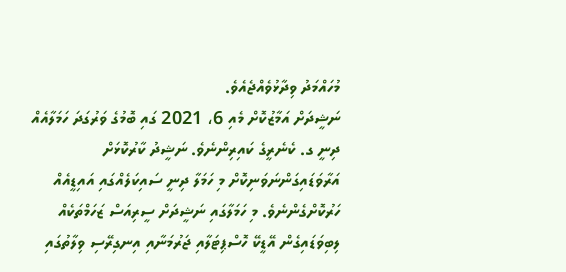މުހައްމަދު ވިދާޅުވެއްޖެއެވެ.
ނަޝީދަށް އަމާޒުކޮށް މެއި 6، 2021 ގައި ބޮމުގެ ވަރުގަދަ ހަމަލާއެއް ދިނީ ގ. ކެނެރީގެ ކައިރިންނެވެ. ނަޝީދު ކާރުކޮޅަށް އަރާވަޑައިގަންނަވަނިކޮށް މި ހަމަލާ ދިނީ ސައިކަލެއްގައި އައިޑީއެއް ހަރުކޮށްގެންނެވެ. މި ހަމަލާގައި ނަޝީދަށް ސީރިއަސް ޒަހަމްތަކެއް ލިބިވަޑައިގެން އޭޑީކޭ ހޮސްޕިޓަލާއި ޖަރުމަނާއި އިނގިރޭސި ވިލާތުގައި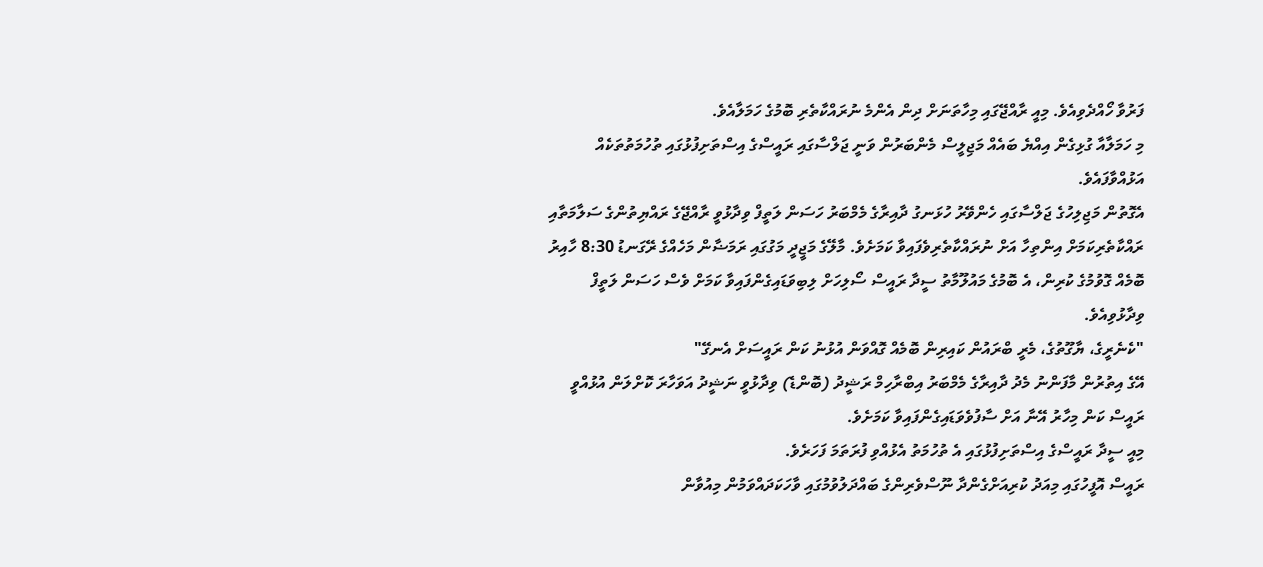ފަރުވާ ހޯއްދެވިއެވެ. މިއީ ރާއްޖޭގައި މިހާތަނަށް ދިން އެންމެ ނުރައްކާތެރި ބޮމުގެ ހަމަލާއެވެ.
މި ހަމަލާއާ ގުޅިގެން އިއްޔެ ބައެއް މަޖިލީސް މެންބަރުން ވަނީ ޖަލްސާގައި ރައީސްގެ އިސްތަށިފުޅުގައި ތުހުމަތުތަކެއް އަޅުއްވާފައެވެ.
އެގޮތުން މަޖިލިހުގެ ޖަލްސާގައި ހެންވޭރު ހުޅަނގު ދާއިރާގެ މެމްބަރު ހަސަން ލަތީފް ވިދާޅުވީ ރާއްޖޭގެ ރައްޔިތުންގެ ސަލާމަތާއި ރައްކާތެރިކަމަށް އިންތިހާ އަށް ނުރައްކާތެރިވެފައިވާ ކަމަށެވެ. މާލޭގެ މަޖީދީ މަގުގައި ރަމަޟާން މަހެއްގެ ރޭގަނޑު 8:30 ހާއިރު ބޮމެއް ގޮވުމުގެ ކުރިން، އެ ބޮމުގެ މައުލޫމާތު ސީދާ ރައީސް ސޯލިހަށް ލިބިވަޑައިގެންފައިވާ ކަމަށް ވެސް ހަސަން ލަތީފް ވިދާޅުވިއެވެ.
"ކެނެރީގެ، ޔާގޫތުގެ، މެރީ ބްރައުން ކައިރިން ބޮމެއް ގޮއްވަން އުޅުނު ކަން ރައީސަށް އެނގޭ"
އޭގެ އިތުރުން މާފަންނު މެދު ދާއިރާގެ މެމްބަރު އިބްރާހިމް ރަޝީދު (ބޮންޑެ) ވިދާޅުވީ ނަޝީދު އަވަހާރަ ކޮށްލަން އުޅުއްވީ ރައީސް ކަން މިހާރު އޭނާ އަށް ސާފުވެވަޑައިގެންފައިވާ ކަމަށެވެ.
މިއީ ސީދާ ރައީސްގެ އިސްތަށިފުޅުގައި އެ ތުހުމަތު އެޅުއްވި ފުރަތަމަ ފަހަރެވެ.
ރައީސް އޮފީހުގައި މިއަދު ކުރިއަށްގެންދާ ނޫސްވެރިންގެ ބައްދަލުވުމުގައި ވާހަކަދައްވަމުން މިއުވާން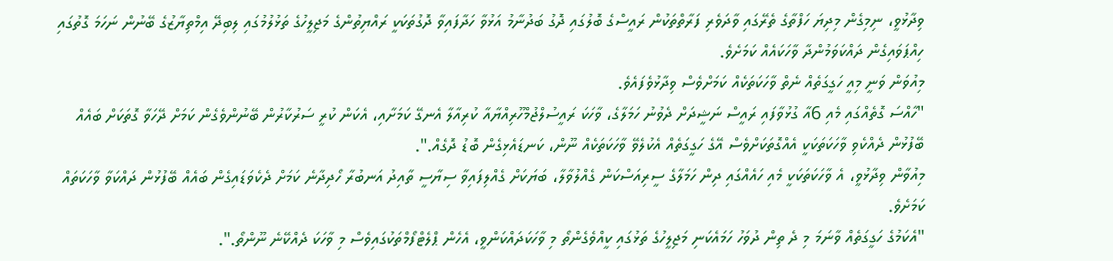ވިދާޅުވީ، ނިމިގެން މިދިޔަ ހަފްތާގެ ތެރޭގައި ވާދަވެރި ފަރާތްތަކުން ރައީސްގެ ބޮލުގައި ދޮގު ބަދުނާމު އަޅުވާ ހަދާފައިވާ ދޮގުތަކަކީ ރައްޔިތުންގެ މަޖިލީހުގެ ތަޅުލުމުގައި ލިބިދޭ އިމްތިޔާޒުގެ ބޭނުން ނަހަމަ ގޮތުގައި ހިއްޕަވައިގެން ދައްކަވަމުންދާ ވާހަކައެއް ކަމަށެވެ.
މިއުވަން ވަނީ މިއީ ހަގީގަތެއް ނެތް ވާހަކަތަކެއް ކަމަށްވެސް ވިދާޅުވެފައެވެ.
"ހާއްސަ ގޮތެއްގައި މެއި 6އާ ގުޅުވާފައި ރައީސް ނަޝީދަށް ދެވުނު ހަމަލާގެ، ވާހަކަ ރައީސުލްޖުމްހޫރިއްޔާއާ ކުރިއާލާ އެނގޭ ކަމަށާއި، އެކަން ކުރީ ސަރުކާރުން ބޭނުންވެގެން ކަމަށް ދޭހަވާ ގޮތަކަށް ބައެއް ބޭފުޅުން ދެއްކެވި ވާހަކަތަކަކީ އެއްގޮތަކަށްވެސް އޭގެ ހަގީގަތެއް އެކުލެވޭ ވާހަކަތަކެއް ނޫން، ކަނޑައެޅިގެން ބޮޑު ދޮގެއް.".
މިއުވާން ވިދާޅުވީ، އެ ވާހަކަތަކަކީ މެއި ހައެއްގައި ދިން ހަމަލާގެ ސީރިއަސްކަން ގެއްލުވާލާ، ބަޔަކަށް ގެއްލިފައިވާ ސިޔާސީ ތާއިދު އަނބުރާ ހޯދިދާނެ ކަމަށް ދެކެވަޑައިގެން ބައެއް ބޭފުޅުން ދައްކަވާ ވާހަކަތައް ކަމަށެވެ.
"އެކަމުގެ ހަގީގަތެއް ވާނަމަ މި ދެ ތިން ދުވަހު ހަމައެކަނި މަޖިލީހުގެ ތަޅުގައި ކީއްވެގެންތޯ މި ވާހަކަދައްކަންވީ، އެހެން ޕްލެޓްފޯމްތަކުގައިވެސް މި ވާހަކަ ދެއްކޭނެ ނޫންތޯ.".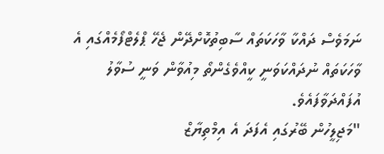ނަމަވެސް ދައްކާ ވާހަކަތައް ސާބިތުކޮށްދޭން ޖެހޭ ޕްލެޓްފޯމެއްގައި އެ ވާހަކަތައް ނުދައްކަވަނީ ކީއްވެގެންތޯ މިއުވާން ވަނީ ސުވާލު އުފައްދަވާފައެވެ.
"މަޖިލީހުން ބޭރުގައި އެފަދަ އެ އިމްތިޔާޒް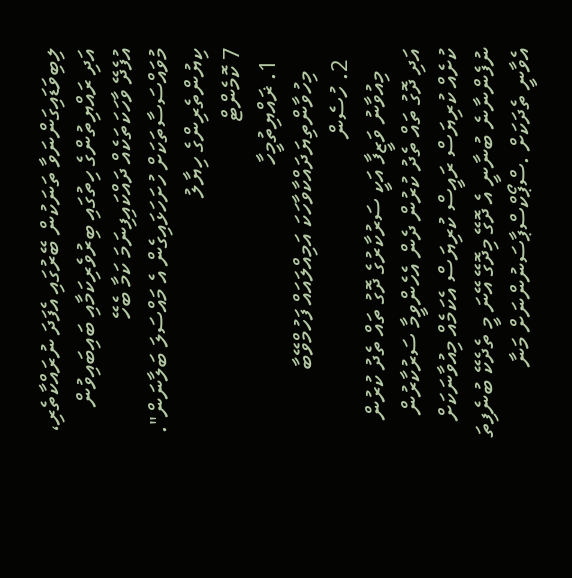ލިބިވަޑައިގަންނަވާ ތަނަކުން ބޭރުގައި އެފަދަ ނުރައްކާތެރި، އަދި ރައްޔިތުންގެ ހިތުގައި ބިރުވެރިކަމާއި ބައިބައިވުން އުފެދޭ ވާހަކަތަކެއް ދައްކައިފިނަމަ ކަމާ ބެހޭ މުވައްސަސާތަކަށް ހުށަހަޅައިގެން އެ މައްސަލަ ބަލާނަން".
ކިޔުންތެރިންގެ ހިޔާލު
7 ކޮމެންޓް
  1. ޜައްޔިތުމީހާ
    މިހުވާންތިޔަދައްކާވާހަކަ އަމިއްލައައް ފަހުމްވޭބާ
  2. ހުސެން
    މިއުވާނު ވަޒީފާ އަކީ ސަރުކާރުގެ ދޮގު ތައް ތެދު ކުރުން އަދި ދޮގު ތައް ތެދު ކުރުން ދެން އެހެންވީމާ ސަރުކާރުން ކުށެއް ކުރިޔަސް ރައީސް ކުރިޔަސް އެކަމެއް މިއުވާނަކަށް ނުފެންނާނެ ބުނާނީ އެ ދޮގޭ މިދޮގޭ އޭނަ މީ ތެދެކޭ ބުނެފިތަ އެވާނީ ތެދަކަށް .ސްޕޯކްސްޕާސަނުންނަށް މަނާ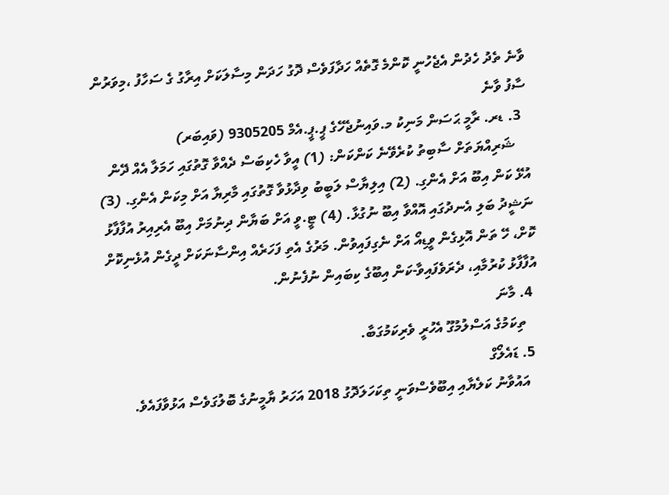ވާނެ ތެދު ހެދުން އެޖެހުނީ ކޮންމެ ގޮތެއް ހަދާފަވެސް ދޮގު ހަދަން މިސާލަކަށް އިރާގު ގެ ސަހާފު ،މިވަރުން ސާފު ވާނެ
  3. ޑރ. ރާމީ ޙަސަން މަނިކު މ.ވައިނުޖެހޭގެ ޕީ.ޕީ.އެމް 9305205 (ވައިބަރ)
    ޝަރިއްޔަތަށް ސާބިތު ކުރެވޭނެ ކަންކަން: (1) އީވާ ހެކިބަސް ދެއްވާ ގޮތުގައި ހަމަލާ އެއް ދޭން އުޅޭ ކަން އިބޫ އަށް އެންގި. (2) އިލިޔާސް ލަބީބު ވިދާޅުވާ ގޮތުގައި މާރިޔާ އަށް މިކަން އެންގި. (3) ނަޝީދު ބަލި އެނދުގައި އޮއްވާ އިބޫ ނުގުޅާ. (4) ޓީ.ވީ އަށް ބަޔާން ދިނުމަށް އިބޫ އެރިއިރު އުފާފާޅު ކޮށް، ހޭ ތަން އޮޅިގެން ވީޑިއޯ އަށް ނެގިފައިވުން. މަރުގެ އެތި ފަހަރެއް އިންސާނަކަށް ދީގެން އުޅެނިކޮށް އުފާފާޅު ކުރުމާއި، ދެރަވެފައިވާ-ކަން އިބޫގެ ކިބައިން ނުފެނުން.
  4. މާނަ
    ތިކަމުގެ އަސްލުމުގޫ އެހުރީ ވެރިކަމުގަބާ.
  5. ޑައެލޯގް
    އައުވާނު ކަލެޔާއި އިބޫވެސްވަނީ ތިކަހަލަދޮގު 2018 އަހަރު ޔާމީނުގެ ބޮލުގަވެސް އަޅުވާފައެވެ.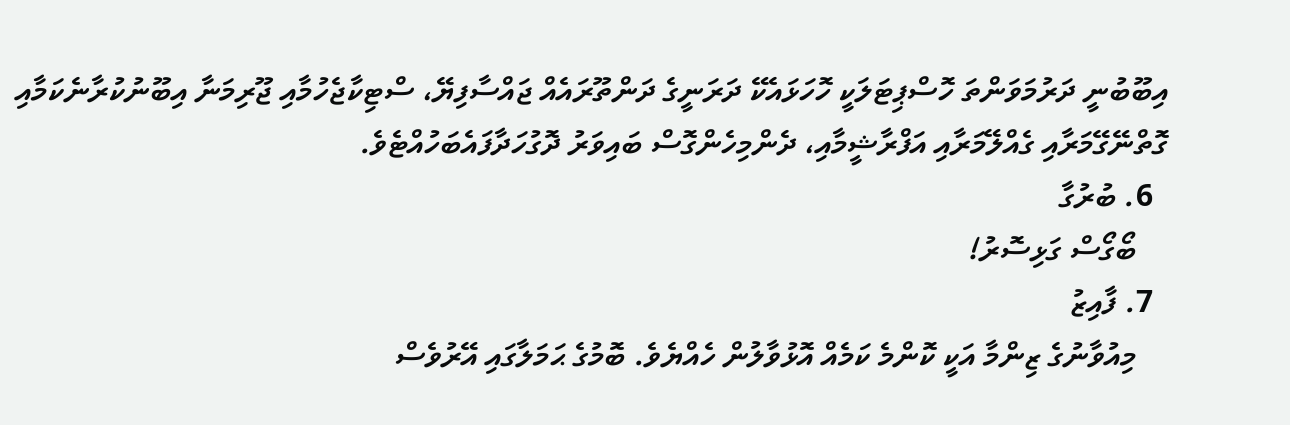އިބޫބުނީ ދަރުމަވަންތަ ހޮސްޕިޓަލަކީ ހޮހަޅައެކޭ ދަރަނީގެ ދަންތޫރައެއް ޖައްސާފިޔޭ، ސްޓިކާޖެހުމާއި ޖޫރިމަނާ އިބޫނުކުރާނެކަމާއި ގޮތްނޭގޭމަރާއި ގެއްލޭމަރާއި އަފްރާޝީމާއި، ދެންމިހެންގޮސް ބައިވަރު ދޮގުހަދާފައެބަހުއްޓެވެ.
  6. ބުރުގާ
    ބޯގޯސް ގަޅިސޮރު!
  7. ފާއިޒު
    މިއުވާނުގެ ޒިންމާ އަކީ ކޮންމެ ކަމެއް އޮޅުވާލުން ހެއްޔެވެ. ބޮމުގެ ޙަމަލާގައި އޭރުވެސް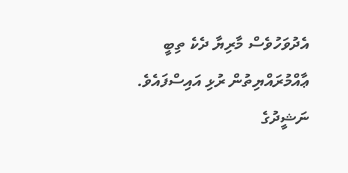އެދުވަހުވެސް މާރިޔާ ދެކެ ތިބީ ޢާއްމުރައްޔިތުން ރުޅި އައިސްފައެވެ. ނަޝީދުގެ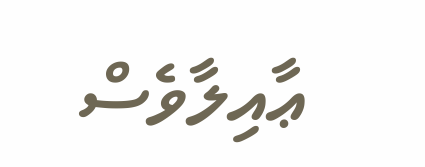ޢާއިލާވެސް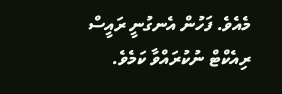މެއެވެ. ފަހުން އެނގުނީ ރައީސް ރިއެކްޓް ނުކުރައްވާ ކަމެވެ.